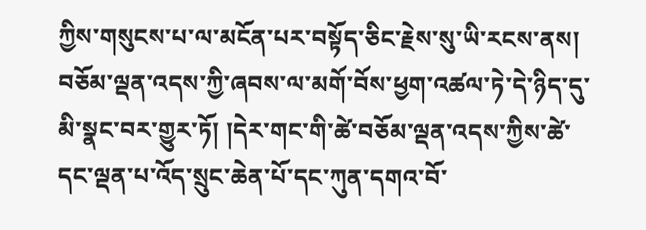ཀྱིས་གསུངས་པ་ལ་མངོན་པར་བསྟོད་ཅིང་རྗེས་སུ་ཡི་རངས་ནས། བཅོམ་ལྡན་འདས་ཀྱི་ཞབས་ལ་མགོ་བོས་ཕྱག་འཚལ་ཏེ་དེ་ཉིད་དུ་མི་སྣང་བར་གྱུར་ཏོ། །དེར་གང་གི་ཚེ་བཅོམ་ལྡན་འདས་ཀྱིས་ཚེ་དང་ལྡན་པ་འོད་སྲུང་ཆེན་པོ་དང་ཀུན་དགའ་བོ་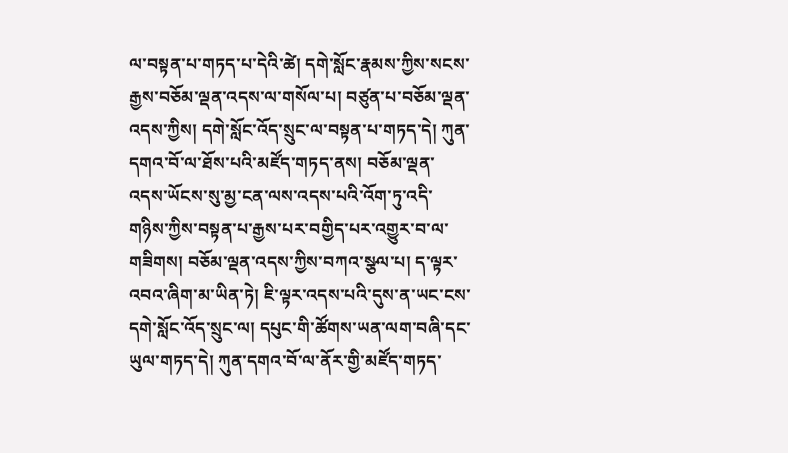ལ་བསྟན་པ་གཏད་པ་དེའི་ཚེ། དགེ་སློང་རྣམས་ཀྱིས་སངས་རྒྱས་བཅོམ་ལྡན་འདས་ལ་གསོལ་པ། བཙུན་པ་བཅོམ་ལྡན་འདས་ཀྱིས། དགེ་སློང་འོད་སྲུང་ལ་བསྟན་པ་གཏད་དེ། ཀུན་དགའ་བོ་ལ་ཐོས་པའི་མཛོད་གཏད་ནས། བཅོམ་ལྡན་འདས་ཡོངས་སུ་མྱ་ངན་ལས་འདས་པའི་འོག་ཏུ་འདི་གཉིས་ཀྱིས་བསྟན་པ་རྒྱས་པར་བགྱིད་པར་འགྱུར་བ་ལ་གཟིགས། བཅོམ་ལྡན་འདས་ཀྱིས་བཀའ་སྩལ་པ། ད་ལྟར་འབའ་ཞིག་མ་ཡིན་ཏེ། ཇི་ལྟར་འདས་པའི་དུས་ན་ཡང་ངས་དགེ་སློང་འོད་སྲུང་ལ། དཔུང་གི་ཚོགས་ཡན་ལག་བཞི་དང་ཡུལ་གཏད་དེ། ཀུན་དགའ་བོ་ལ་ནོར་གྱི་མཛོད་གཏད་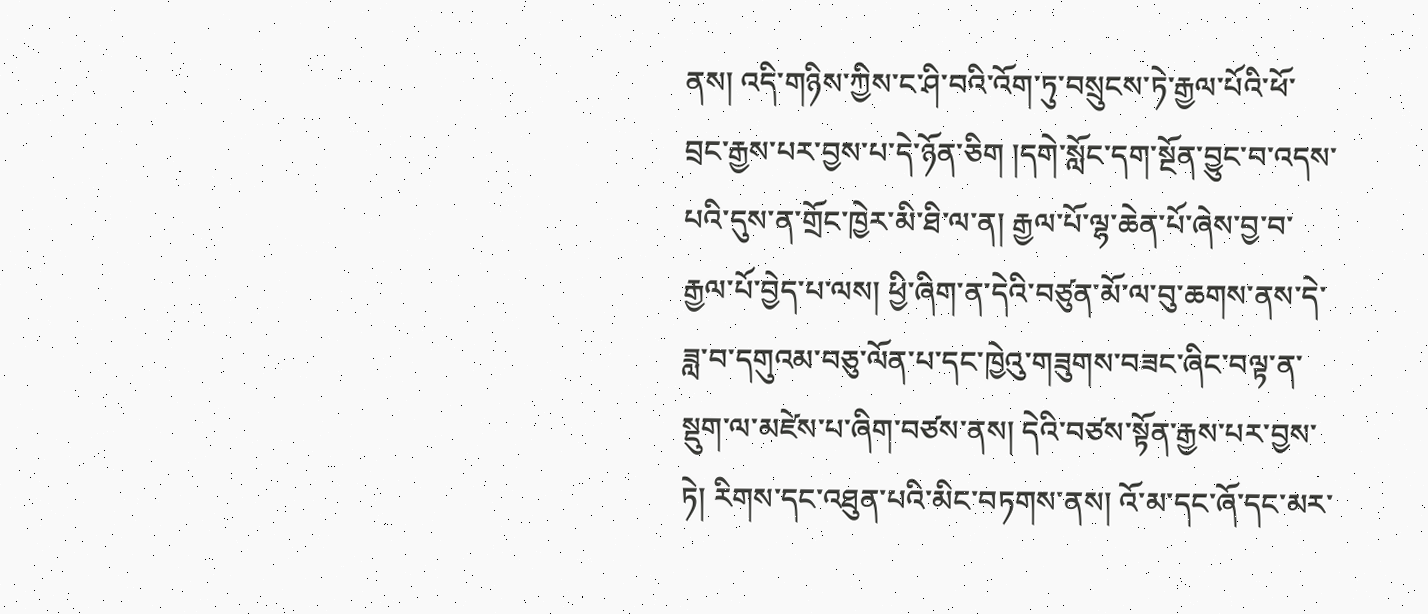ནས། འདི་གཉིས་ཀྱིས་ང་ཤི་བའི་འོག་ཏུ་བསྲུངས་ཏེ་རྒྱལ་པོའི་ཕོ་བྲང་རྒྱས་པར་བྱས་པ་དེ་ཉོན་ཅིག །དགེ་སློང་དག་སྔོན་བྱུང་བ་འདས་པའི་དུས་ན་གྲོང་ཁྱེར་མི་ཐི་ལ་ན། རྒྱལ་པོ་ལྷ་ཆེན་པོ་ཞེས་བྱ་བ་རྒྱལ་པོ་བྱེད་པ་ལས། ཕྱི་ཞིག་ན་དེའི་བཙུན་མོ་ལ་བུ་ཆགས་ནས་དེ་ཟླ་བ་དགུའམ་བཅུ་ལོན་པ་དང་ཁྱེའུ་གཟུགས་བཟང་ཞིང་བལྟ་ན་སྡུག་ལ་མཛེས་པ་ཞིག་བཙས་ནས། དེའི་བཙས་སྟོན་རྒྱས་པར་བྱས་ཏེ། རིགས་དང་འཐུན་པའི་མིང་བཏགས་ནས། འོ་མ་དང་ཞོ་དང་མར་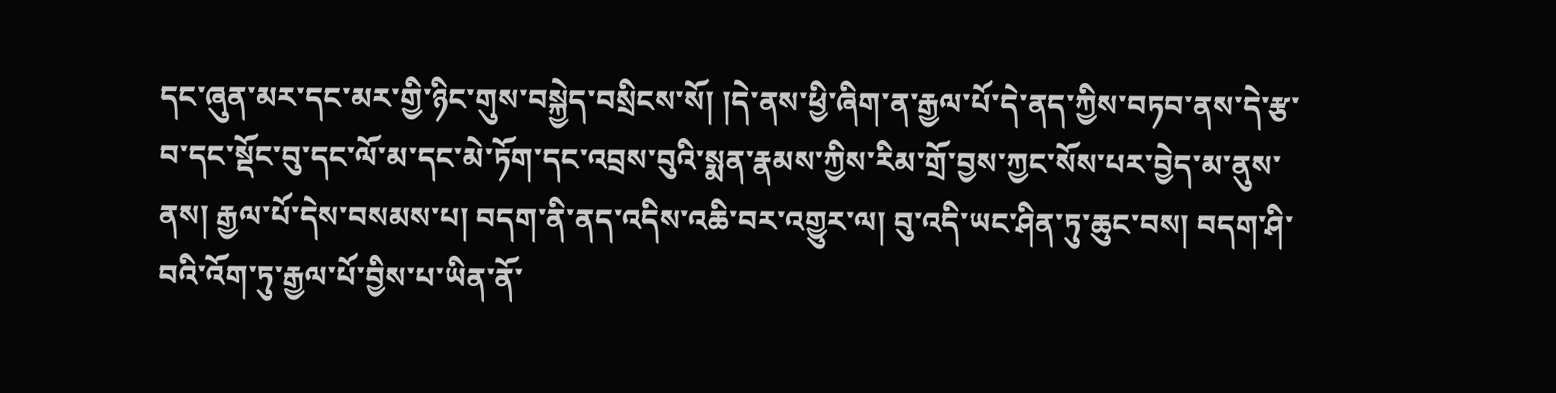དང་ཞུན་མར་དང་མར་གྱི་ཉིང་གུས་བསྐྱེད་བསྲིངས་སོ། །དེ་ནས་ཕྱི་ཞིག་ན་རྒྱལ་པོ་དེ་ནད་ཀྱིས་བཏབ་ནས་དེ་རྩ་བ་དང་སྡོང་བུ་དང་ལོ་མ་དང་མེ་ཏོག་དང་འབྲས་བུའི་སྨན་རྣམས་ཀྱིས་རིམ་གྲོ་བྱས་ཀྱང་སོས་པར་བྱེད་མ་ནུས་ནས། རྒྱལ་པོ་དེས་བསམས་པ། བདག་ནི་ནད་འདིས་འཆི་བར་འགྱུར་ལ། བུ་འདི་ཡང་ཤིན་ཏུ་ཆུང་བས། བདག་ཤི་བའི་འོག་ཏུ་རྒྱལ་པོ་བྱིས་པ་ཡིན་ནོ་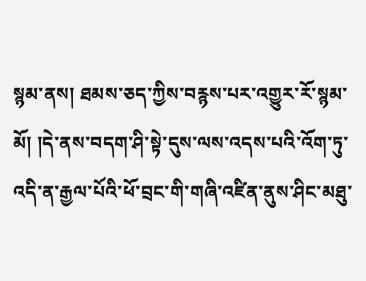སྙམ་ནས། ཐམས་ཅད་ཀྱིས་བརྙས་པར་འགྱུར་རོ་སྙམ་མོ། །དེ་ནས་བདག་ཤི་སྟེ་དུས་ལས་འདས་པའི་འོག་ཏུ་འདི་ན་རྒྱལ་པོའི་ཕོ་བྲང་གི་གཞི་འཛིན་ནུས་ཤིང་མཐུ་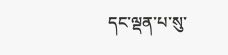དང་ལྡན་པ་སུ་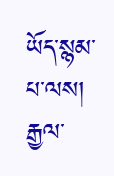ཡོད་སྙམ་པ་ལས། རྒྱལ་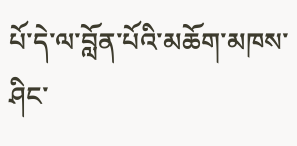པོ་དེ་ལ་བློན་པོའི་མཆོག་མཁས་ཤིང་